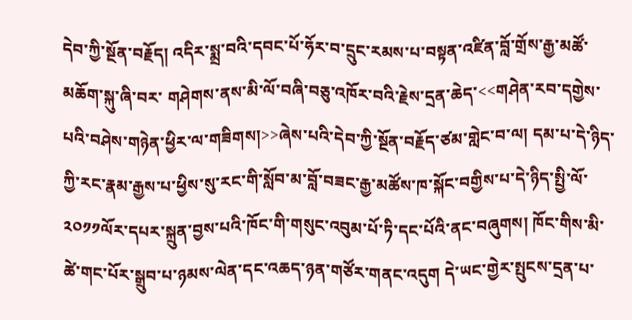དེབ་ཀྱི་སྔོན་བརྗོད། འདིར་སྨྲ་བའི་དབང་པོ་ཧོར་བ་དྲུང་རམས་པ་བསྟན་འཛིན་བློ་གྲོས་རྒྱ་མཚོ་མཆོག་སྐུ་ཞི་བར་ གཤེགས་ནས་མི་ལོ་བཞི་བཅུ་འཁོར་བའི་རྗེས་དྲན་ཆེད་<<གཤེན་རབ་དགྱེས་པའི་བཤེས་གཉེན་ཕྱིར་ལ་གཟིགས།>>ཞེས་པའི་དེབ་ཀྱི་སྔོན་བརྗོད་ཙམ་གླེང་བ་ལ། དམ་པ་དེ་ཉིད་ཀྱི་རང་རྣམ་རྒྱས་པ་ཕྱིས་སུ་རང་གི་སློབ་མ་བློ་བཟང་རྒྱ་མཚོས་ཁ་སྐོང་བགྱིས་པ་དེ་ཉིད་སྤྱི་ལོ་༢༠༡༡ལོར་དཔར་སྐྲུན་བྱས་པའི་ཁོང་གི་གསུང་འབུམ་པོ་ཏི་དང་པོའི་ནང་བཞུགས། ཁོང་གིས་མི་ཚེ་གང་པོར་སྒྲུབ་པ་ཉམས་ལེན་དང་འཆད་ཉན་གཙོར་གནང་འདུག དེ་ཡང་གྱེར་སྤུངས་དྲན་པ་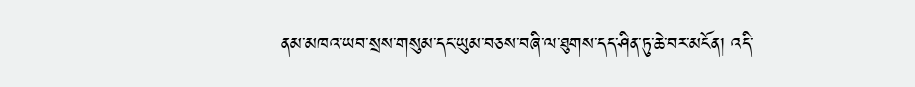ནམ་མཁའ་ཡབ་སྲས་གསུམ་དང་ཡུམ་བཅས་བཞི་ལ་ཐུགས་དད་ཤིན་ཏུ་ཆེ་བར་མངོན། འདི་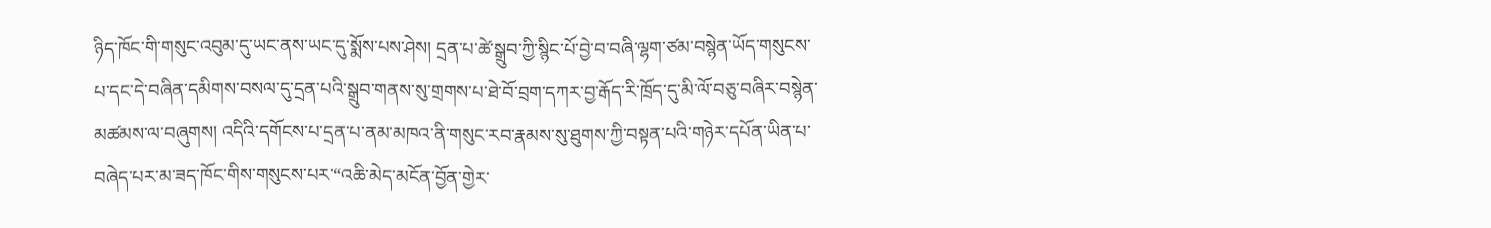ཉིད་ཁོང་གི་གསུང་འབུམ་དུ་ཡང་ནས་ཡང་དུ་སྨོས་པས་ཤེས། དྲན་པ་ཚེ་སྒྲུབ་ཀྱི་སྙིང་པོ་བྱེ་བ་བཞི་ལྷག་ཙམ་བསྙེན་ཡོད་གསུངས་པ་དང་དེ་བཞིན་དམིགས་བསལ་དུ་དྲན་པའི་སྒྲུབ་གནས་སུ་གྲགས་པ་ཐེ་བོ་བྲག་དཀར་བྱ་རྒོད་རི་ཁྲོད་དུ་མི་ལོ་བཅུ་བཞིར་བསྙེན་མཚམས་ལ་བཞུགས། འདིའི་དགོངས་པ་དྲན་པ་ནམ་མཁའ་ནི་གསུང་རབ་རྣམས་སུ་ཐུགས་ཀྱི་བསྟན་པའི་གཉེར་དཔོན་ཡིན་པ་བཞེད་པར་མ་ཟད་ཁོང་གིས་གསུངས་པར་“འཆི་མེད་མངོན་བྱོན་གྱེར་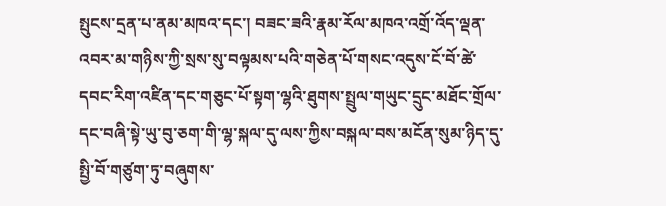སྤུངས་དྲན་པ་ནམ་མཁའ་དང་། བཟང་ཟའི་རྣམ་རོལ་མཁའ་འགྲོ་འོད་ལྡན་འབར་མ་གཉིས་ཀྱི་སྲས་སུ་བལྟམས་པའི་གཅེན་པོ་གསང་འདུས་ངོ་བོ་ཚེ་དབང་རིག་འཛིན་དང་གཅུང་པོ་སྟག་ལྷའི་ཐུགས་སྤྲུལ་གཡུང་དྲུང་མཐོང་གྲོལ་དང་བཞི་སྟེ་ཡུ་བུ་ཅག་གི་ལྷ་སྐལ་དུ་ལས་ཀྱིས་བསྐལ་བས་མངོན་སུམ་ཉིད་དུ་སྤྱི་བོ་གཙུག་ཏུ་བཞུགས་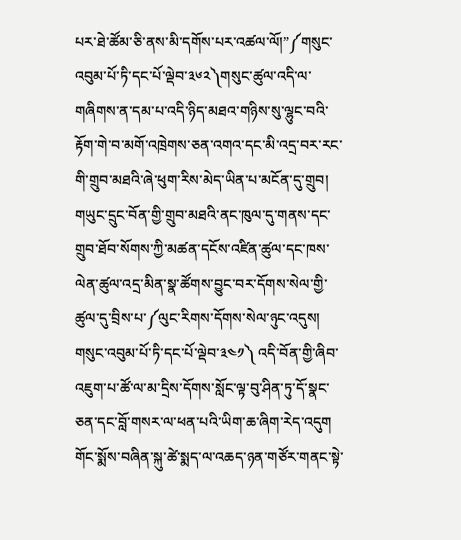པར་ཐེ་ཚོམ་ཅི་ནས་མི་དགོས་པར་འཚལ་ལོ།”༼གསུང་འབུམ་པོ་ཏི་དང་པོ་ལྡེབ་༣༦༢༽གསུང་ཚུལ་འདི་ལ་གཞིགས་ན་དམ་པ་འདི་ཉིད་མཐའ་གཉིས་སུ་ལྷུང་བའི་རྟོག་གེ་བ་མགོ་འཁྲེགས་ཅན་འགའ་དང་མི་འདྲ་བར་རང་གི་གྲུབ་མཐའི་ཞེ་ཕུག་རིས་མེད་ཡིན་པ་མངོན་དུ་གྲུབ། གཡུང་དྲུང་བོན་གྱི་གྲུབ་མཐའི་ནང་ཁུལ་དུ་གནས་དང་གྲུབ་ཐོབ་སོགས་ཀྱི་མཚན་དངོས་འཛིན་ཚུལ་དང་ཁས་ལེན་ཚུལ་འདྲ་མིན་སྣ་ཚོགས་བྱུང་བར་དོགས་སེལ་གྱི་ཚུལ་དུ་བྲིས་པ་༼ལུང་རིགས་དོགས་སེལ་ཉུང་འདུས། གསུང་འབུམ་པོ་ཏི་དང་པོ་ལྡེབ་༣༤༡༽ འདི་བོན་གྱི་ཞིབ་འཇུག་པ་ཚོ་ལ་མ་དྲིས་དོགས་སློང་ལྟ་བུ་ཤིན་ཏུ་དོ་སྣང་ཅན་དང་བློ་གསར་ལ་ཕན་པའི་ཡིག་ཆ་ཞིག་རེད་འདུག གོང་སྨོས་བཞིན་སྐུ་ཚེ་སྨད་ལ་འཆད་ཉན་གཙོར་གནང་སྟེ་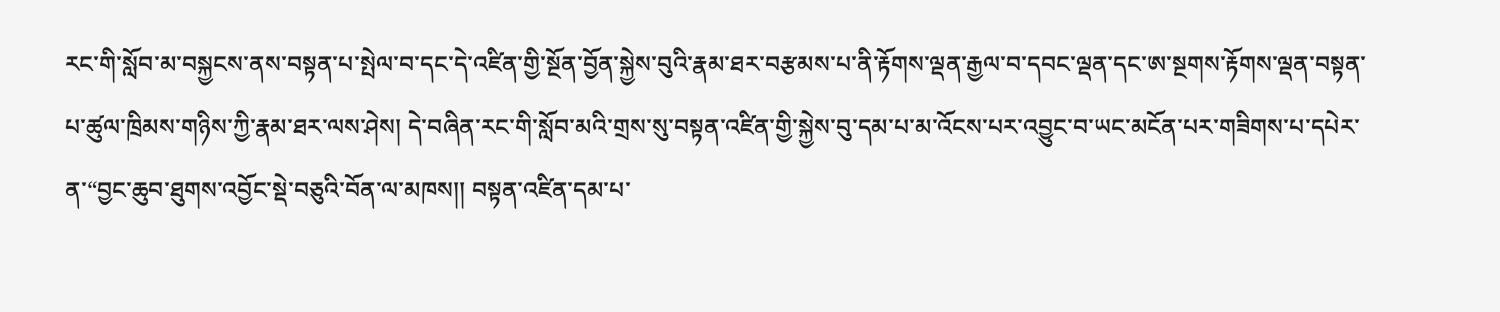རང་གི་སློབ་མ་བསྐྱངས་ནས་བསྟན་པ་སྤེལ་བ་དང་དེ་འཛིན་གྱི་སྔོན་བྱོན་སྐྱེས་བུའི་རྣམ་ཐར་བརྩམས་པ་ནི་རྟོགས་ལྡན་རྒྱལ་བ་དབང་ལྡན་དང་ཨ་སྔགས་རྟོགས་ལྡན་བསྟན་པ་ཚུལ་ཁྲིམས་གཉིས་ཀྱི་རྣམ་ཐར་ལས་ཤེས། དེ་བཞིན་རང་གི་སློབ་མའི་གྲས་སུ་བསྟན་འཛིན་གྱི་སྐྱེས་བུ་དམ་པ་མ་འོངས་པར་འབྱུང་བ་ཡང་མངོན་པར་གཟིགས་པ་དཔེར་ན་“བྱང་ཆུབ་ཐུགས་འབྱོང་སྡེ་བཅུའི་བོན་ལ་མཁས།། བསྟན་འཛིན་དམ་པ་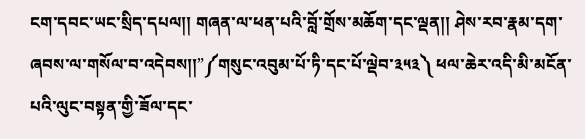ངག་དབང་ཡང་སྲིད་དཔལ།། གཞན་ལ་ཕན་པའི་བློ་གྲོས་མཆོག་དང་ལྡན།། ཤེས་རབ་རྣམ་དག་ཞབས་ལ་གསོལ་བ་འདེབས།།”༼གསུང་འབུམ་པོ་ཏི་དང་པོ་ལྡེབ་༣༥༣༽ ཕལ་ཆེར་འདི་མི་མངོན་པའི་ལུང་བསྟན་གྱི་ཟོལ་དང་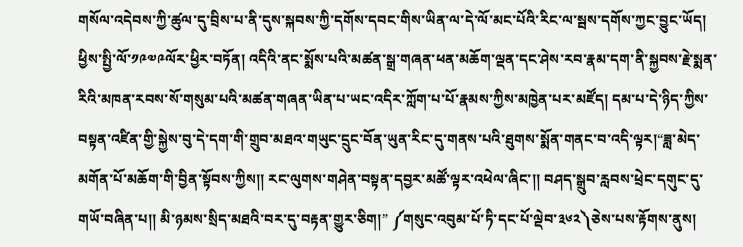གསོལ་འདེབས་ཀྱི་ཚུལ་དུ་བྲིས་པ་ནི་དུས་སྐབས་ཀྱི་དགོས་དབང་གིས་ཡིན་ལ་དེ་ལོ་མང་པོའི་རིང་ལ་སྦས་དགོས་ཀྱང་བྱུང་ཡོད། ཕྱིས་སྤྱི་ལོ་༡༩༧༩ལོར་ཕྱིར་བཏོན། འདིའི་ནང་སྨོས་པའི་མཚན་སྒྲ་གཞན་ཕན་མཆོག་ལྡན་དང་ཤེས་རབ་རྣམ་དག་ནི་སྐྱབས་རྗེ་སྨན་རིའི་མཁན་རབས་སོ་གསུམ་པའི་མཚན་གཞན་ཡིན་པ་ཡང་འདིར་ཀློག་པ་པོ་རྣམས་ཀྱིས་མཁྱེན་པར་མཛོད། དམ་པ་དེ་ཉིད་ཀྱིས་བསྟན་འཛིན་གྱི་སྐྱེས་བུ་དེ་དག་གི་གྲུབ་མཐའ་གཡུང་དྲུང་བོན་ཡུན་རིང་དུ་གནས་པའི་ཐུགས་སྨོན་གནང་བ་འདི་ལྟར།“ཟླ་མེད་མགོན་པོ་མཆོག་གི་བྱིན་སྟོབས་ཀྱིས།། རང་ལུགས་གཤེན་བསྟན་དབྱར་མཚོ་ལྟར་འཕེལ་ཞིང་།། བཤད་སྒྲུབ་རླབས་ཕྲེང་དགུང་དུ་གཡོ་བཞིན་པ།། མི་ཉམས་སྲིད་མཐའི་བར་དུ་བརྟན་གྱུར་ཅིག།” ༼གསུང་འབུམ་པོ་ཏི་དང་པོ་ལྡེབ་༣༦༢༽ཅེས་པས་རྟོགས་ནུས།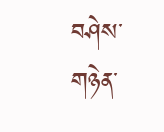བཤེས་གཉེན་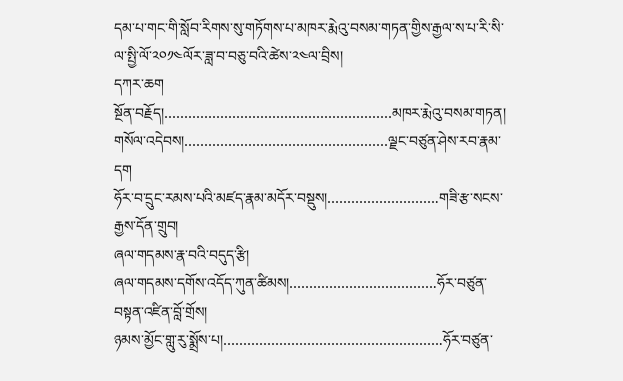དམ་པ་གང་གི་སློབ་རིགས་སུ་གཏོགས་པ་མཁར་རྨེའུ་བསམ་གཏན་གྱིས་རྒྱལ་ས་པ་རི་སི་ལ་སྤྱི་ལོ་༢༠༡༤ལོར་ཟླ་བ་བཅུ་བའི་ཚེས་༢༤ལ་བྲིས།
དཀར་ཆག
སྔོན་བརྗོད།…………………………………………………མཁར་རྨེའུ་བསམ་གཏན།
གསོལ་འདེབས།……………………………………………ལྗང་བཙུན་ཤེས་རབ་རྣམ་དག
ཧོར་བ་དྲུང་རམས་པའི་མཛད་རྣམ་མདོར་བསྡུས།……………………….གཟི་རྩ་སངས་རྒྱས་དོན་གྲུབ།
ཞལ་གདམས་རྣ་བའི་བདུད་རྩི།
ཞལ་གདམས་དགོས་འདོད་ཀུན་ཚིམས།……………………………….ཧོར་བཙུན་བསྟན་འཛིན་བློ་གྲོས།
ཉམས་མྱོང་གླུ་རུ་སྨྲོས་པ།……………………………………………….ཧོར་བཙུན་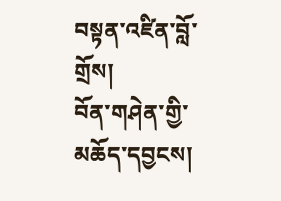བསྟན་འཛིན་བློ་གྲོས།
བོན་གཤེན་གྱི་མཆོད་དབྱངས།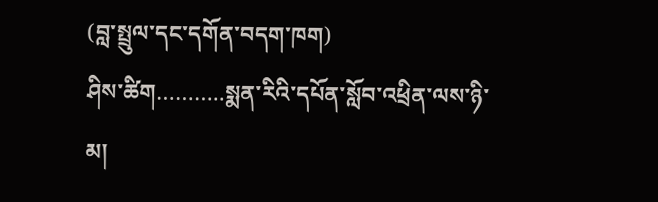(བླ་སྤྲུལ་དང་དགོན་བདག་ཁག)
ཤིས་ཚིག………..སྨན་རིའི་དཔོན་སློབ་འཕྲིན་ལས་ཉི་མ།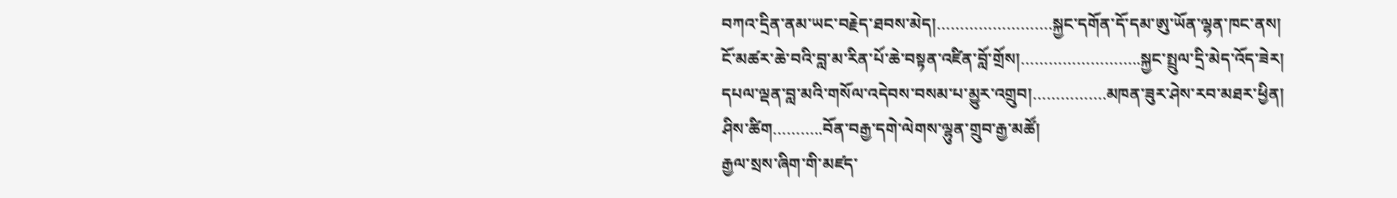བཀའ་དྲིན་ནམ་ཡང་བརྗེད་ཐབས་མེད།…………………….སྐྱང་དགོན་དོ་དམ་ཨུ་ཡོན་ལྷན་ཁང་ནས།
ངོ་མཚར་ཆེ་བའི་བླ་མ་རིན་པོ་ཆེ་བསྟན་འཛིན་བློ་གྲོས།……………………..སྐྱང་སྤྲུལ་དྲི་མེད་འོད་ཟེར།
དཔལ་ལྡན་བླ་མའི་གསོལ་འདེབས་བསམ་པ་མྱུར་འགྲུབ།…………….མཁན་ཟུར་ཤེས་རབ་མཐར་ཕྱིན།
ཤིས་ཚིག………..བོན་བརྒྱ་དགེ་ལེགས་ལྷུན་གྲུབ་རྒྱ་མཚོ།
རྒྱལ་སྲས་ཞིག་གི་མཛད་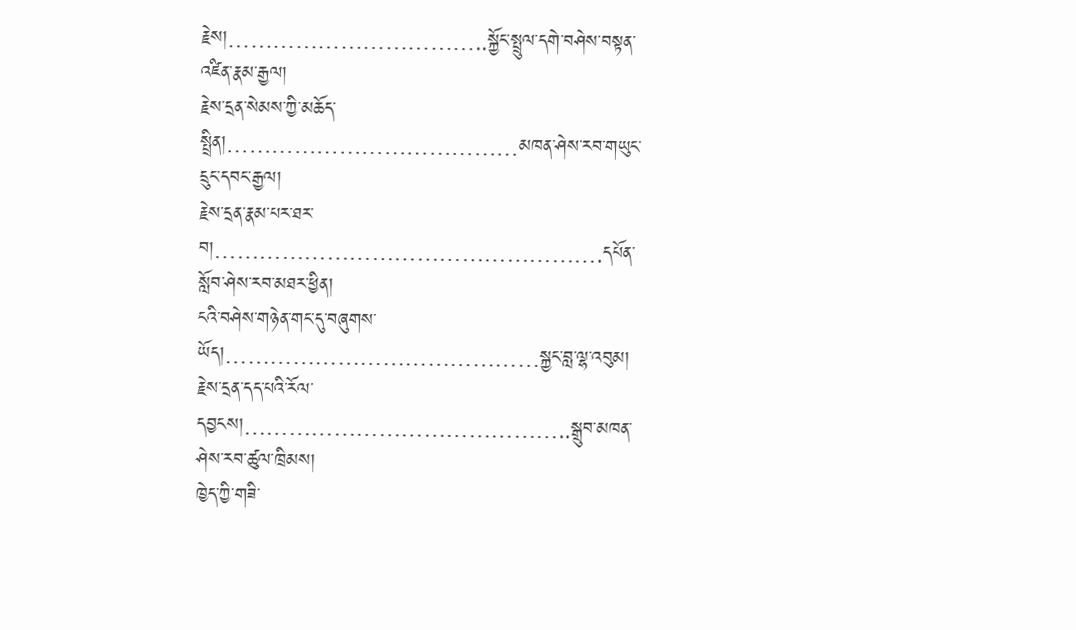རྗེས།……………………………..སྐྱོང་སྤྲུལ་དགེ་བཤེས་བསྟན་འཛིན་རྣམ་རྒྱལ།
རྗེས་དྲན་སེམས་ཀྱི་མཆོད་སྤྲིན།…………………………………མཁན་ཤེས་རབ་གཡུང་དྲུང་དབང་རྒྱལ།
རྗེས་དྲན་རྣམ་པར་ཐར་བ།…………………………………………….དཔོན་སློབ་ཤེས་རབ་མཐར་ཕྱིན།
ངའི་བཤེས་གཉེན་གང་དུ་བཞུགས་ཡོད།……………………………………སྐྱང་བླ་ལྷ་འབུམ།
རྗེས་དྲན་དད་པའི་རོལ་དབྱངས།……………………………………..སྒྲུབ་མཁན་ཤེས་རབ་ཚུལ་ཁྲིམས།
ཁྱེད་ཀྱི་གཟི་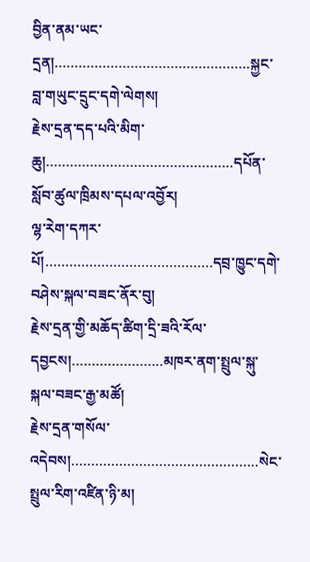བྱིན་ནམ་ཡང་དྲན།………………………………………….སྐྱང་བླ་གཡུང་དྲུང་དགེ་ལེགས།
རྗེས་དྲན་དད་པའི་མིག་ཆུ།………………………………………..དཔོན་སློབ་ཚུལ་ཁྲིམས་དཔལ་འབྱོར།
ལྷ་རེག་དཀར་པོ།……………………………………དབྲ་ཁྱུང་དགེ་བཤེས་སྐལ་བཟང་ནོར་བུ།
རྗེས་དྲན་གྱི་མཆོད་ཚིག་དྲི་ཟའི་རོལ་དབྱངས།…………………..མཁར་ནག་སྤྲུལ་སྐུ་སྐལ་བཟང་རྒྱ་མཚོ།
རྗེས་དྲན་གསོལ་འདེབས།………………………………………..སེང་སྤྲུལ་རིག་འཛིན་ཉི་མ།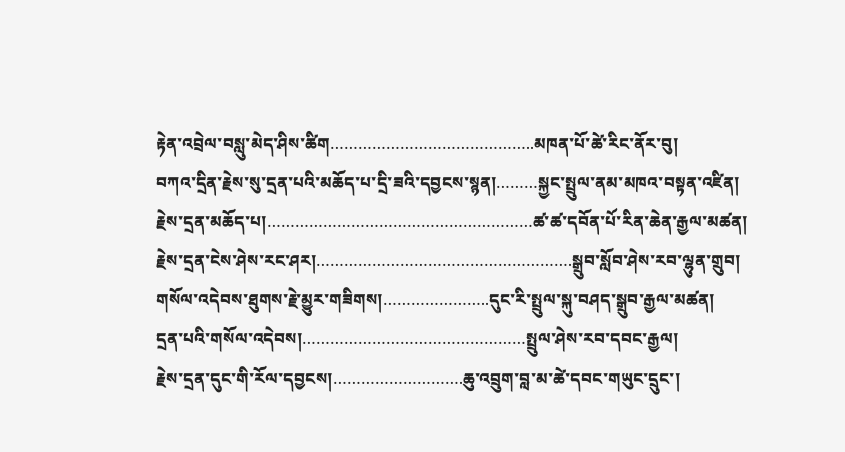རྟེན་འབྲེལ་བསླུ་མེད་ཤིས་ཚིག……………………………………..མཁན་པོ་ཚེ་རིང་ནོར་བུ།
བཀའ་དྲིན་རྗེས་སུ་དྲན་པའི་མཆོད་པ་དྲི་ཟའི་དབྱངས་སྙན།………སྐྱང་སྤྲུལ་ནམ་མཁའ་བསྟན་འཛིན།
རྗེས་དྲན་མཆོད་པ།…………………………………………………ཚ་ཚ་དབོན་པོ་རིན་ཆེན་རྒྱལ་མཚན།
རྗེས་དྲན་ངེས་ཤེས་རང་ཤར།……………………………………………….སྒྲུབ་སློབ་ཤེས་རབ་ལྷུན་གྲུབ།
གསོལ་འདེབས་ཐུགས་རྗེ་མྱུར་གཟིགས།…………………..དུང་རི་སྤྲུལ་སྐུ་བཤད་སྒྲུབ་རྒྱལ་མཚན།
དྲན་པའི་གསོལ་འདེབས།…………………………………………སྤྲུལ་ཤེས་རབ་དབང་རྒྱལ།
རྗེས་དྲན་དུང་གི་རོལ་དབྱངས།……………………….ཆུ་འབྲུག་བླ་མ་ཚེ་དབང་གཡུང་དྲུང་།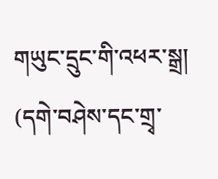གཡུང་དྲུང་གི་འཕར་སྒྲ།
(དགེ་བཤེས་དང་གྲྭ་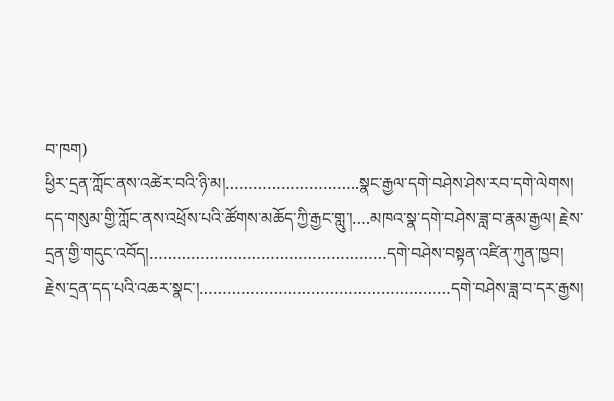བ་ཁག)
ཕྱིར་དྲན་ཀློང་ནས་འཚེར་བའི་ཉི་མ།………………………..སྣང་རྒྱལ་དགེ་བཤེས་ཤེས་རབ་དགེ་ལེགས།
དད་གསུམ་གྱི་ཀློང་ནས་འཕྲོས་པའི་ཚོགས་མཆོད་ཀྱི་རྒྱང་གླུ་།….མཁའ་སྣ་དགེ་བཤེས་ཟླ་བ་རྣམ་རྒྱལ། རྗེས་དྲན་གྱི་གདུང་འབོད།……………………………………………དགེ་བཤེས་བསྟན་འཛིན་ཀུན་ཁྱབ།
རྗེས་དྲན་དད་པའི་འཆར་སྣང་།………………………………………………དགེ་བཤེས་ཟླ་བ་དར་རྒྱས།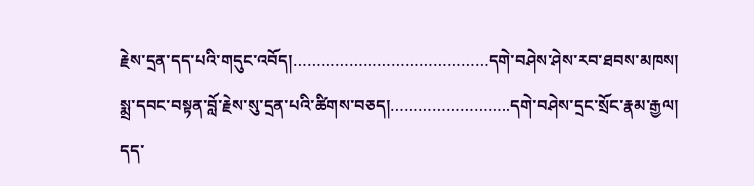རྗེས་དྲན་དད་པའི་གདུང་འབོད།……………………………………དགེ་བཤེས་ཤེས་རབ་ཐབས་མཁས།
སྨྲ་དབང་བསྟན་བློ་རྗེས་སུ་དྲན་པའི་ཚིགས་བཅད།……………………..དགེ་བཤེས་དྲང་སྲོང་རྣམ་རྒྱལ།
དད་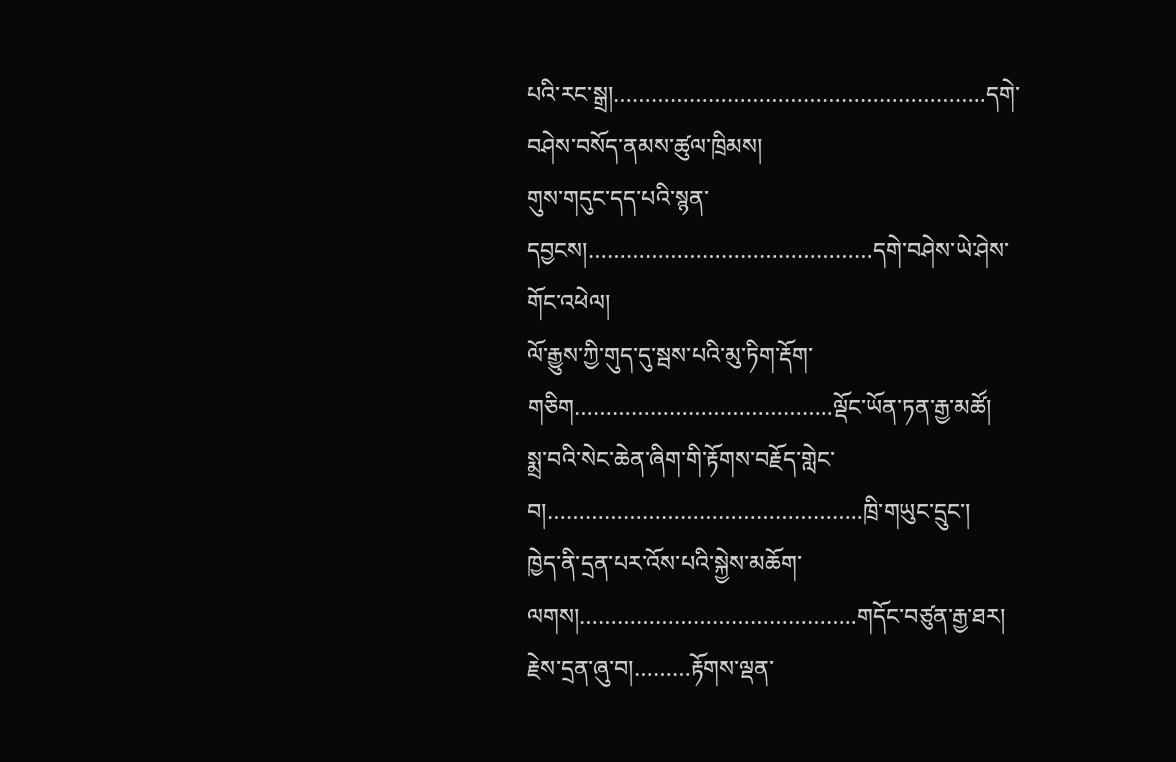པའི་རང་སྒྲ།…………………………………………………..དགེ་བཤེས་བསོད་ནམས་ཚུལ་ཁྲིམས།
གུས་གདུང་དད་པའི་སྙན་དབྱངས།………………………………………དགེ་བཤེས་ཡེ་ཤེས་གོང་འཕེལ།
ལོ་རྒྱུས་ཀྱི་གུད་དུ་སྦས་པའི་མུ་ཏིག་རྡོག་གཅིག…………………………………..ལྡོང་ཡོན་ཏན་རྒྱ་མཚོ།
སྨྲ་བའི་སེང་ཆེན་ཞིག་གི་རྟོགས་བརྗོད་གླེང་བ།…………………………………………..ཁྲི་གཡུང་དྲུང་།
ཁྱེད་ནི་དྲན་པར་འོས་པའི་སྐྱེས་མཆོག་ལགས།……………………………………..གདོང་བཙུན་རྒྱ་ཐར།
རྗེས་དྲན་ཞུ་བ།………རྟོགས་ལྡན་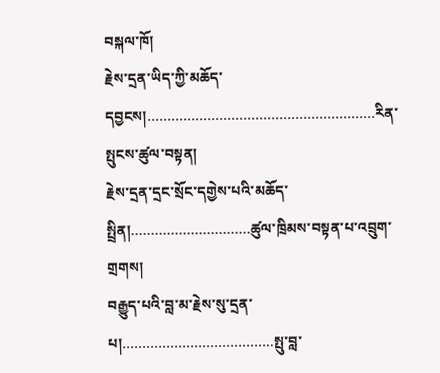བསྐལ་ཁོ།
རྗེས་དྲན་ཡིད་ཀྱི་མཆོད་དབྱངས།…………………………………………………རིན་སྤུངས་ཚུལ་བསྟན།
རྗེས་དྲན་དྲང་སྲོང་དགྱེས་པའི་མཆོད་སྤྲིན།…………………………ཚུལ་ཁྲིམས་བསྟན་པ་འབྲུག་གྲགས།
བརྒྱུད་པའི་བླ་མ་རྗེས་སུ་དྲན་པ།………………………………..སྤུ་བླ་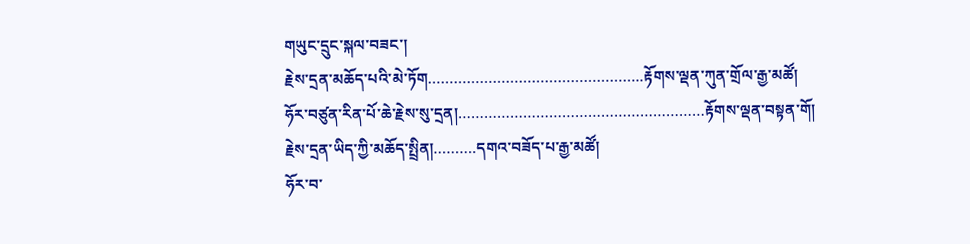གཡུང་དྲུང་སྐལ་བཟང་།
རྗེས་དྲན་མཆོད་པའི་མེ་ཏོག…………………………………………..རྟོགས་ལྡན་ཀུན་གྲོལ་རྒྱ་མཚོ།
ཧོར་བཙུན་རིན་པོ་ཆེ་རྗེས་སུ་དྲན།…………………………………………………རྟོགས་ལྡན་བསྟན་གོ།
རྗེས་དྲན་ཡིད་ཀྱི་མཆོད་སྤྲིན།……….དགའ་བཟོད་པ་རྒྱ་མཚོ།
ཧོར་བ་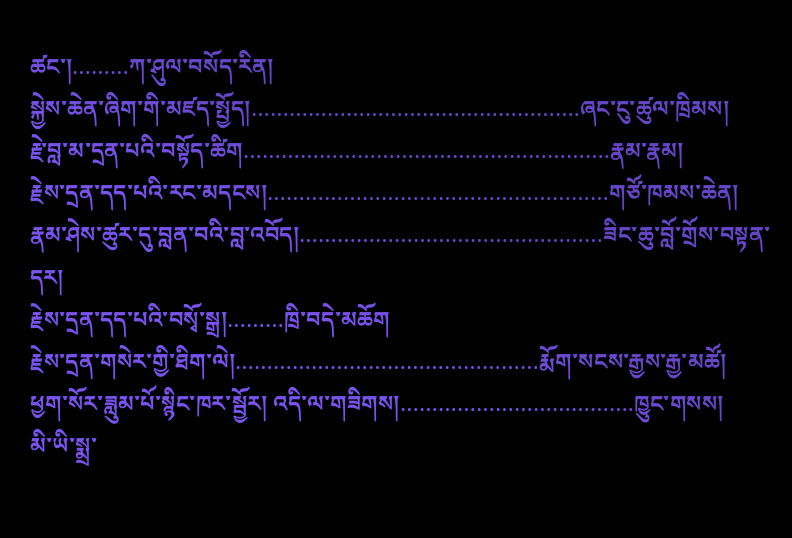ཚང་།………ཀ་ཤུལ་བསོད་རིན།
སྐྱེས་ཆེན་ཞིག་གི་མཛད་སྤྱོད།…………………………………………….ཞང་ངུ་ཚུལ་ཁྲིམས།
རྗེ་བླ་མ་དྲན་པའི་བསྟོད་ཚིག………………………………………………….རྣམ་རྣམ།
རྗེས་དྲན་དད་པའི་རང་མདངས།………………………………………………གཙོ་ཁམས་ཆེན།
རྣམ་ཤེས་ཚུར་དུ་བླན་བའི་བླ་འབོད།…………………………………………ཟིང་ཆུ་བློ་གྲོས་བསྟན་དར།
རྗེས་དྲན་དད་པའི་བསྭོ་སྒྲ།………ཁྲི་བདེ་མཆོག
རྗེས་དྲན་གསེར་གྱི་ཐིག་ལེ།…………………………………………རྨོག་སངས་རྒྱས་རྒྱ་མཚོ།
ཕྱག་སོར་ཟླུམ་པོ་སྙིང་ཁར་སྦྱོར། འདི་ལ་གཟིགས།……………………………….ཁྱུང་གསས།
མི་ཡི་སྨྲ་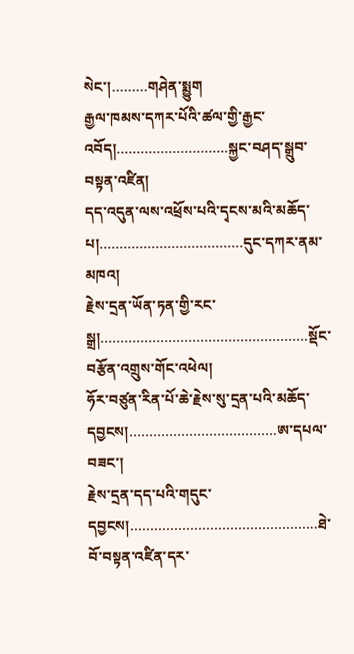སེང་།………གཤེན་སྨྱུག
རྒྱལ་ཁམས་དཀར་པོའི་ཚལ་གྱི་རྒྱང་འབོད།……………………….སྐྱང་བཤད་སྒྲུབ་བསྟན་འཛིན།
དད་འདུན་ལས་འཕྲོས་པའི་དྭངས་མའི་མཆོད་པ།………………………………དུང་དཀར་ནམ་མཁའ།
རྗེས་དྲན་ཡོན་ཏན་གྱི་རང་སྒྲ།…………………………………………….སྡོང་བརྩོན་འགྲུས་གོང་འཕེལ།
ཧོར་བཙུན་རིན་པོ་ཆེ་རྗེས་སུ་དྲན་པའི་མཆོད་དབྱངས།……………………………….ཨ་དཔལ་བཟང་།
རྗེས་དྲན་དད་པའི་གདུང་དབྱངས།………………………………………..ཐེ་བོ་བསྟན་འཛིན་དར་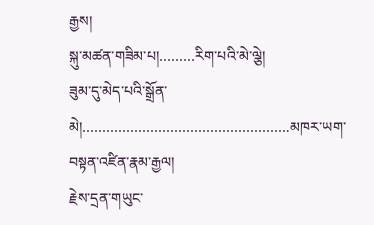རྒྱས།
སྐུ་མཚན་གཟིམ་པ།………རིག་པའི་མེ་ལྕེ།
ཟུམ་དུ་མེད་པའི་སྒྲོན་མེ།…………………………………………….མཁར་ཡག་བསྟན་འཛིན་རྣམ་རྒྱལ།
རྗེས་དྲན་གཡུང་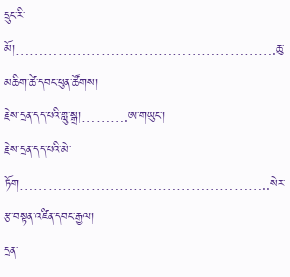དྲུང་རི་མོ།……………………………………………….ཆུ་མཆིག་ཚེ་དབང་ཕུན་ཚོགས།
རྗེས་དྲན་དད་པའི་གླུ་སྒྲ།……….ཨ་གཡུང་།
རྗེས་དྲན་དད་པའི་མེ་ཏོག……………………………………………..སེར་རྩ་བསྟན་འཛིན་དབང་རྒྱལ།
དྲན་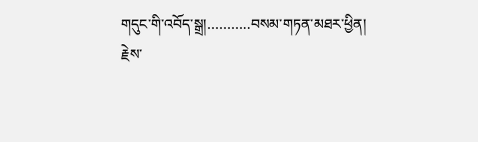གདུང་གི་འབོད་སྒྲ།………..བསམ་གཏན་མཐར་ཕྱིན།
རྗེས་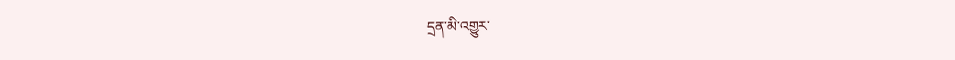དྲན་མི་འགྱུར་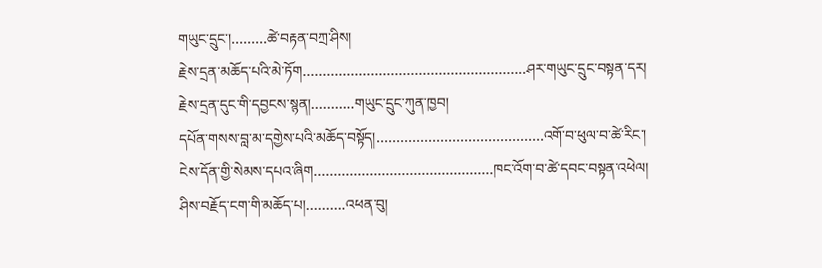གཡུང་དྲུང་།………ཚེ་བརྟན་བཀྲ་ཤིས།
རྗེས་དྲན་མཆོད་པའི་མེ་ཏོག………………………………………………..ཤར་གཡུང་དྲུང་བསྟན་དར།
རྗེས་དྲན་དུང་གི་དབྱངས་སྙན།………..གཡུང་དྲུང་ཀུན་ཁྱབ།
དཔོན་གསས་བླ་མ་དགྱེས་པའི་མཆོད་བསྟོད།……………………………………འགོ་བ་ཕུལ་བ་ཚེ་རིང་།
ངེས་དོན་གྱི་སེམས་དཔའ་ཞིག………………………………………ཁང་འོག་བ་ཚེ་དབང་བསྟན་འཕེལ།
ཤིས་བརྗོད་ངག་གི་མཆོད་པ།……….འཕན་བུ།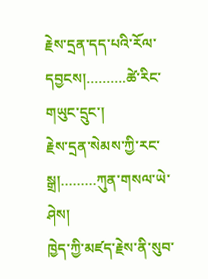རྗེས་དྲན་དད་པའི་རོལ་དབྱངས།……….ཚེ་རིང་གཡུང་དྲུང་།
རྗེས་དྲན་སེམས་ཀྱི་རང་སྒྲ།………ཀུན་གསལ་ཡེ་ཤེས།
ཁྱེད་ཀྱི་མཛད་རྗེས་ནི་སུབ་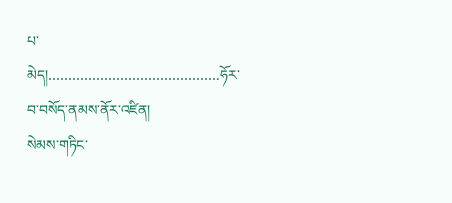པ་མེད།…………………………………….ཧོར་བ་བསོད་ནམས་ནོར་འཛིན།
སེམས་གཏིང་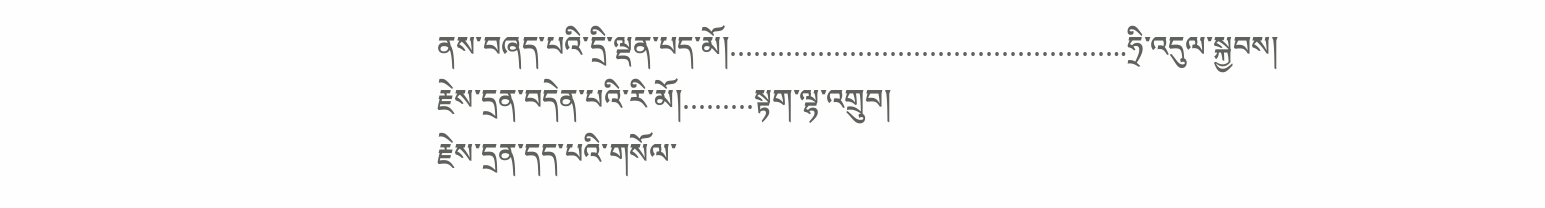ནས་བཞད་པའི་དྲི་ལྡན་པད་མོ།…………………………………………..ཧྲི་འདུལ་སྐྱབས།
རྗེས་དྲན་བདེན་པའི་རི་མོ།………སྟག་ལྷ་འགྲུབ།
རྗེས་དྲན་དད་པའི་གསོལ་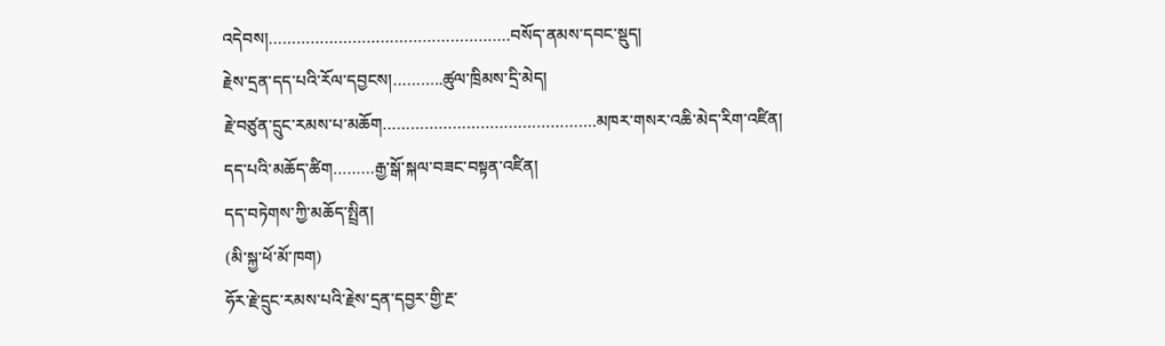འདེབས།…………………………………………….བསོད་ནམས་དབང་སྡུད།
རྗེས་དྲན་དད་པའི་རོལ་དབྱངས།………..ཚུལ་ཁྲིམས་དྲི་མེད།
རྗེ་བཙུན་དྲུང་རམས་པ་མཆོག……………………………………….མཁར་གསར་འཆི་མེད་རིག་འཛིན།
དད་པའི་མཆོད་ཚིག………རྒྱ་སྒོ་སྐལ་བཟང་བསྟན་འཛིན།
དད་བཏེགས་ཀྱི་མཆོད་སྤྲིན།
(མི་སྐྱ་ཕོ་མོ་ཁག)
ཧོར་རྗེ་དྲུང་རམས་པའི་རྗེས་དྲན་དབྱར་གྱི་རྔ་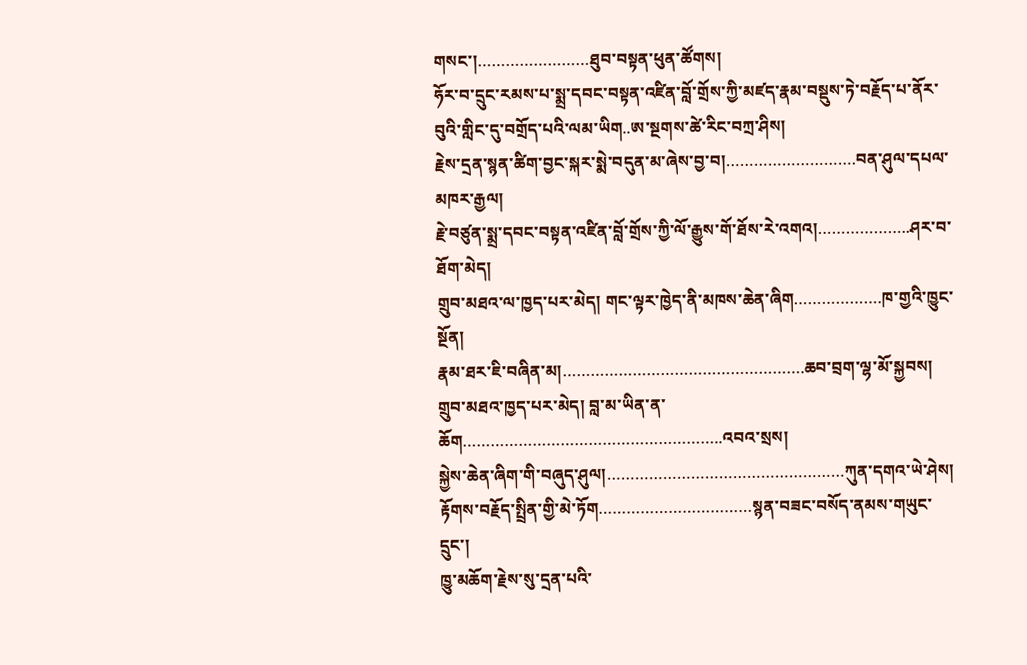གསང་།……………………ཐུབ་བསྟན་ཕུན་ཚོགས།
ཧོར་བ་དྲུང་རམས་པ་སྨྲ་དབང་བསྟན་འཛིན་བློ་གྲོས་ཀྱི་མཛད་རྣམ་བསྡུས་ཏེ་བརྗོད་པ་ནོར་བུའི་གླིང་དུ་བགྲོད་པའི་ལམ་ཡིག..ཨ་སྔགས་ཚེ་རིང་བཀྲ་ཤིས།
རྗེས་དྲན་སྙན་ཚིག་བྱང་སྐར་སྨེ་བདུན་མ་ཞེས་བྱ་བ།……………………….བན་ཤུལ་དཔལ་མཁར་རྒྱལ།
རྗེ་བཙུན་སྨྲ་དབང་བསྟན་འཛིན་བློ་གྲོས་ཀྱི་ལོ་རྒྱུས་གོ་ཐོས་རེ་འགའ།………………..ཤར་བ་ཐོག་མེད།
གྲུབ་མཐའ་ལ་ཁྱད་པར་མེད། གང་ལྟར་ཁྱེད་ནི་མཁས་ཆེན་ཞིག……………….ཁ་གྱའི་ཁྱུང་སྔོན།
རྣམ་ཐར་ཇི་བཞིན་མ།…………………………………………….ཆབ་བྲག་ལྷ་མོ་སྐྱབས།
གྲུབ་མཐའ་ཁྱད་པར་མེད། བླ་མ་ཡིན་ན་ཆོག………………………………………………..འབའ་སྲས།
སྐྱེས་ཆེན་ཞིག་གི་བཞུད་ཤུལ།……………………………………………ཀུན་དགའ་ཡེ་ཤེས།
རྟོགས་བརྗོད་སྤྲིན་གྱི་མེ་ཏོག……………………………སྙན་བཟང་བསོད་ནམས་གཡུང་དྲུང་།
ཁྱུ་མཆོག་རྗེས་སུ་དྲན་པའི་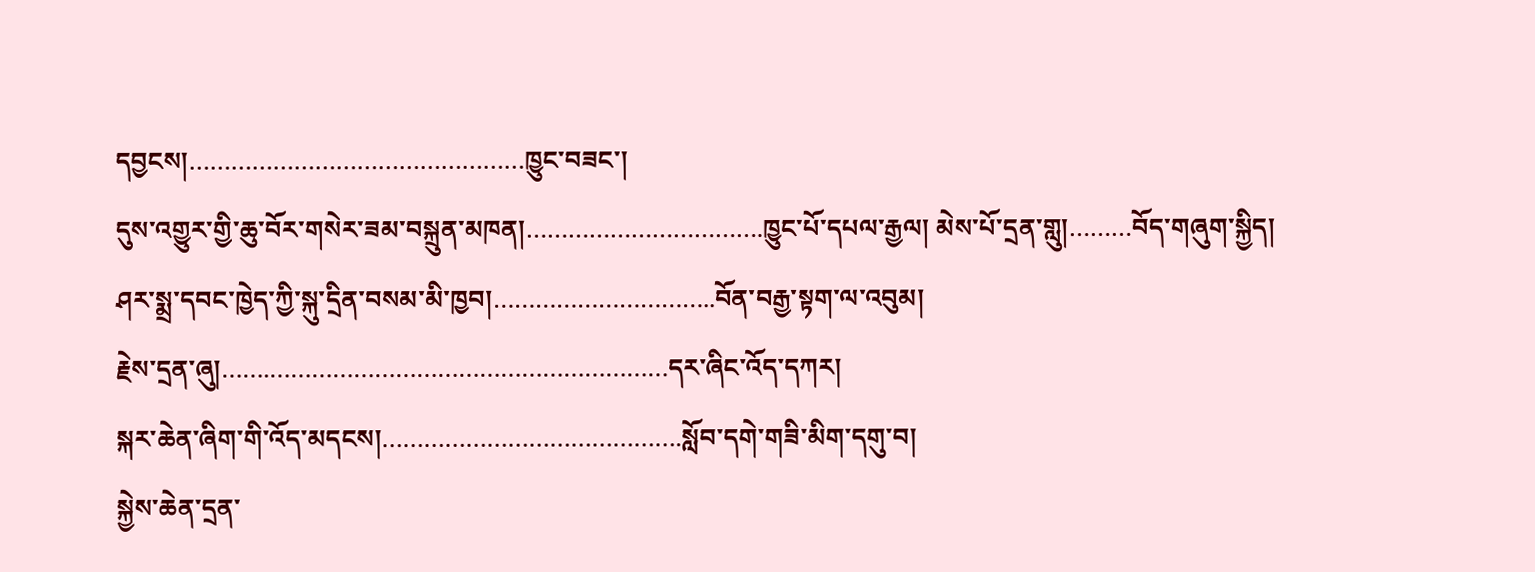དབྱངས།…………………………………………ཁྱུང་བཟང་།
དུས་འགྱུར་གྱི་ཆུ་བོར་གསེར་ཟམ་བསྐྲུན་མཁན།…………………………….ཁྱུང་པོ་དཔལ་རྒྱལ། མེས་པོ་དྲན་གླུ།………བོད་གཞུག་སྐྱིད།
ཤར་སྨྲ་དབང་ཁྱེད་ཀྱི་སྐུ་དྲིན་བསམ་མི་ཁྱབ།…………………………..བོན་བརྒྱ་སྟག་ལ་འབུམ།
རྗེས་དྲན་ཞུ།…….…………………………………………………དར་ཞིང་འོད་དཀར།
སྐར་ཆེན་ཞིག་གི་འོད་མདངས།…………………………………….སློབ་དགེ་གཟི་མིག་དགུ་བ།
སྐྱེས་ཆེན་དྲན་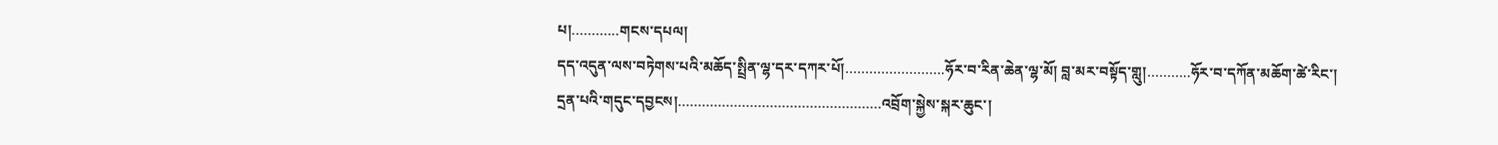པ།.………..གངས་དཔལ།
དད་འདུན་ལས་བཏེགས་པའི་མཆོད་སྤྲིན་ལྷ་དར་དཀར་པོ།…………………….ཧོར་བ་རིན་ཆེན་ལྷ་མོ། བླ་མར་བསྟོད་གླུ།………..ཧོར་བ་དཀོན་མཆོག་ཚེ་རིང་།
དྲན་པའི་གདུང་དབྱངས།……………………………………………འབྲོག་སྐྱེས་སྐར་ཆུང་།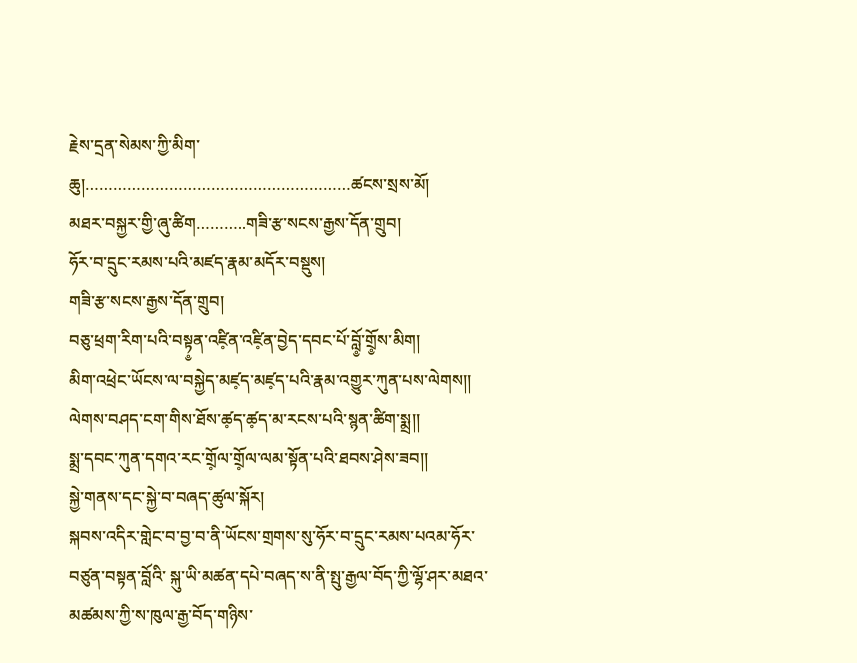རྗེས་དྲན་སེམས་ཀྱི་མིག་ཆུ།…………………………………………………ཚངས་སྲས་མོ།
མཐར་བསྐྱར་གྱི་ཞུ་ཚིག………..གཟི་རྩ་སངས་རྒྱས་དོན་གྲུབ།
ཧོར་བ་དྲུང་རམས་པའི་མཛད་རྣམ་མདོར་བསྡུས།
གཟི་རྩ་སངས་རྒྱས་དོན་གྲུབ།
བཅུ་ཕྲག་རིག་པའི་བསྟ༵ན་འཛི༷ན་འཛི༷ན་བྱེད་དབང་པོ་བློ༵་གྲོ༵ས་མིག།
མིག་འཕྲེང་ཡོངས་ལ་བསྐྱེད་མཛ༷ད་མཛ༷ད་པའི་རྣམ་འགྱུར་ཀུན་པས་ལེགས།།
ལེགས་བཤད་ངག་གིས་ཐོས་ཚ༷ད་ཚ༷ད་མ་རངས་པའི་སྙན་ཚིག་སྨྲ།།
སྨྲ་དབང་ཀུན་དགའ་རང་གྲོ༷ལ་གྲོ༷ལ་ལམ་སྟོན་པའི་ཐབས་ཤེས་ཟབ།།
སྐྱེ་གནས་དང་སྐྱེ་བ་བཞད་ཚུལ་སྐོར།
སྐབས་འདིར་གླེང་བ་བྱ་བ་ནི་ཡོངས་གྲགས་སུ་ཧོར་བ་དྲུང་རམས་པའམ་ཧོར་བཙུན་བསྟན་བློའི་ སྐུ་ཡི་མཚན་དཔེ་བཞད་ས་ནི་སྤུ་རྒྱལ་བོད་ཀྱི་ལྷོ་ཤར་མཐའ་མཚམས་ཀྱི་ས་ཁུལ་རྒྱ་བོད་གཉིས་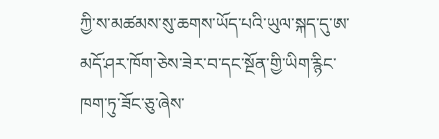ཀྱི་ས་མཚམས་སུ་ཆགས་ཡོད་པའི་ཡུལ་སྐད་དུ་ཨ་མདོ་ཤར་ཁོག་ཅེས་ཟེར་བ་དང་སྔོན་གྱི་ཡིག་རྙིང་ཁག་ཏུ་ཟོང་ཅུ་ཞེས་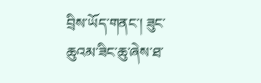བྲིས་ཡོད་གནང་། ཟུང་ཆུའམ་ཟིང་ཆུ་ཞེས་ཐ་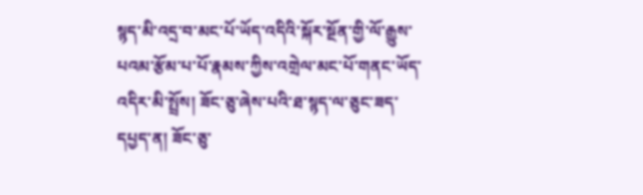སྙད་མི་འདྲ་བ་མང་པོ་ཡོད་འདིའི་སྐོར་སྔོན་གྱི་ལོ་རྒྱུས་པའམ་རྩོམ་པ་པོ་རྣམས་ཀྱིས་འགྲེལ་མང་པོ་གནང་ཡོད་འདིར་མི་སྤྲོས། ཟོང་ཅུ་ཞེས་པའི་ཐ་སྙད་ལ་ཅུང་ཟད་དཔྱད་ན། ཟོང་ཅུ་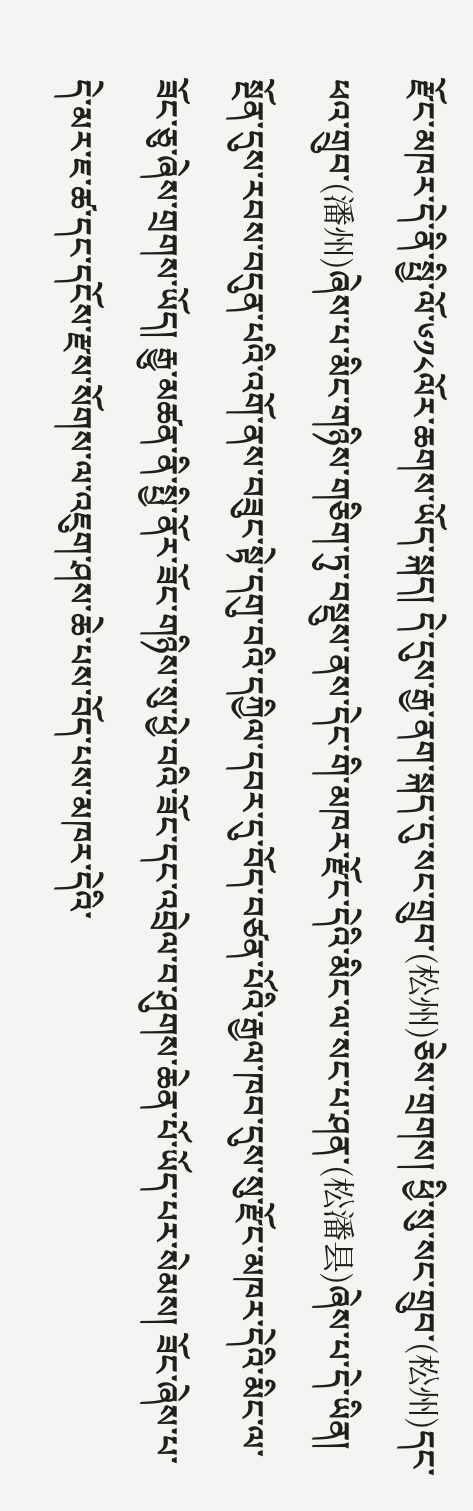རྫོང་མཁར་དེ་ནི་སྤྱི་ལོ་༦༡༨ལོར་ཆགས་ཡོད་སྐད། དེ་དུས་རྒྱ་ནག་སྐད་དུ་སང་གྲུབ་(松州)ཅེས་གྲགས། ཕྱི་སུ་སང་གྲུབ་(松州)དང་ཕའ་གྲུབ་(潘州)ཞེས་པ་མིང་གཉིས་གཅིག་ཏུ་བསྡུས་ནས་དེང་གི་མཁར་རྫོང་དེའི་མིང་ལ་སང་པ་ཤན་(松潘县)ཞེས་པ་དེ་ཡིན། སྔོན་དུས་རབས་བདུན་པའི་འགོ་ནས་བཟུང་སྟེ་དགུ་བའི་དཀྱིལ་དབར་དུ་བོད་བཙན་པོའི་རྒྱལ་ཁབ་དུས་སུ་རྫོང་མཁར་དེའི་མིང་ལ་ཟོང་ཅུ་ཞེས་གྲགས་ཡོད། རྒྱུ་མཚན་ནི་སྤྱི་ནོར་ཟོང་གཉིས་སུ་ཕྱེ་བའི་ཟོང་དང་འབྲེལ་བ་ཤུགས་ཆེན་པོ་ཡོད་པར་སེམས། ཟོང་ཞེས་པ་དེ་མར་ཇ་ཚ་དང་དངོས་རྫས་སོགས་ལ་འཇུག་ཤས་ཆེ་པས་བོད་པས་མཁར་དེའི་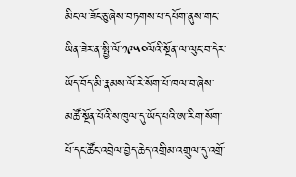མིང་ལ་ཟོང་ཅུ་ཞེས་བཏགས་པ་དཔོག་ནུས་གང་ཡིན་ཟེར་ན་སྤྱི་ལོ་༡༩༥༠ལོའི་སྔོན་ལ་ལུང་བ་དེར་ཡོད་བོད་མི་རྣམས་ལོ་རེ་སོག་པོ་ཁལ་བ་ཞེས་མཚོ་སྔོན་པོའི་ས་ཁུལ་དུ་ཡོད་པའི་ཨ་རིག་སོག་པོ་དང་ཚོང་འབྲེལ་བྱེད་ཆེད་འགྲིམ་འགྲུལ་དུ་འགྲོ་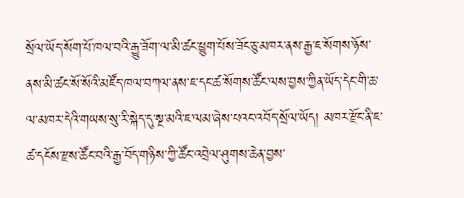སྲོལ་ཡོད་སོག་པོ་ཁལ་བའི་རྒྱུ་ཟོག་ལ་མི་ཚང་ཕྱུག་པོས་ཟོང་ཅུ་མཁར་ནས་རྒྱ་ཇ་སོགས་ཉོས་ནས་མི་ཚང་སོ་སོའི་མཛོད་ཁལ་བཀལ་ནས་ཇ་དང་ཚ་སོགས་ཚོང་ལས་བྱས་ཀྱིན་ཡོད་དེང་གི་ཆ་ལ་མཁར་དེའི་གཡས་སུ་རི་སྐེད་དུ་སྔ་མའི་ཇ་ལམ་ཞེས་པའང་འབོད་སྲོལ་ཡོད། མཁར་རྫོང་ནི་ཇ་ཚ་དངོས་རྫས་ཚོང་བའི་རྒྱ་བོད་གཉིས་ཀྱི་ཚོང་འབྲེལ་ཤུགས་ཆེན་བྱས་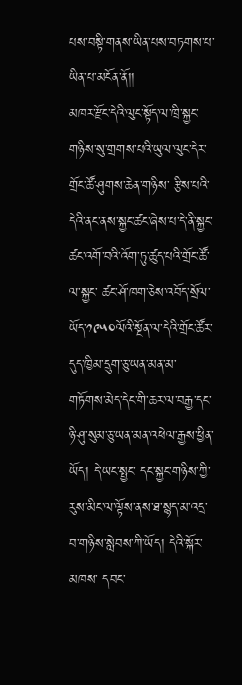པས་བསྟི་གནས་ཡིན་པས་བཏགས་པ་ཡིན་པ་མངོན་ནོ།།
མཁར་རྫོང་དེའི་ལུང་སྟོད་ལ་ཁྲི་སྐྱང་གཉིས་སུ་གྲགས་པའི་ཡུལ་ལུང་དེར་གྲོང་ཚོ་ཤུགས་ཆེན་གཉིས་ རྩིས་པའི་དེའི་ནང་ནས་སྐྱང་ཚང་ཞེས་པ་དེ་ནི་སྐྱང་ཚང་འགོ་བའི་འོག་ཏུ་ཚུད་པའི་གྲོང་ཚོ་ལ་སྐྱང་ ཚང་ཤོ་ཁག་ཅེས་འབོད་སྲོལ་ཡོད་༡༩༥༠ལོའི་སྔོན་ལ་དེའི་གྲོང་ཚོར་དུད་ཁྱིམ་དྲུག་ཅུ་ཡན་མན་མ་ གཏོགས་མེད་དེང་གི་ཆར་ལ་བརྒྱ་དང་ཉི་ཤུ་སུམ་ཅུ་ཡན་མན་འཕེལ་རྒྱས་ཕྱིན་ཡོད། དེ་ཡང་སྤྱང་ དང་སྐྱང་གཉིས་ཀྱི་རུས་མིང་ལ་ལྟོས་ནས་ཐ་སྙད་མ་འདྲ་བ་གཉིས་སླེབས་ཀི་ཡོད། དེའི་སྐོར་མཁས་ དབང་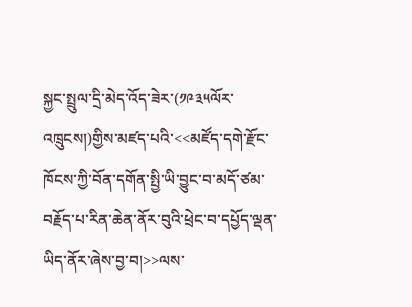སྐྱང་སྤྲུལ་དྲི་མེད་འོད་ཟེར་(༡༩༣༥ལོར་འཁྲུངས།)གྱིས་མཛད་པའི་<<མཛོད་དགེ་རྫོང་ཁོངས་ཀྱི་བོན་དགོན་སྤྱི་ཡི་བྱུང་བ་མདོ་ཙམ་བརྗོད་པ་རིན་ཆེན་ནོར་བུའི་ཕྲེང་བ་དཔྱོད་ལྡན་ཡིད་ནོར་ཞེས་བྱ་བ།>>ལས་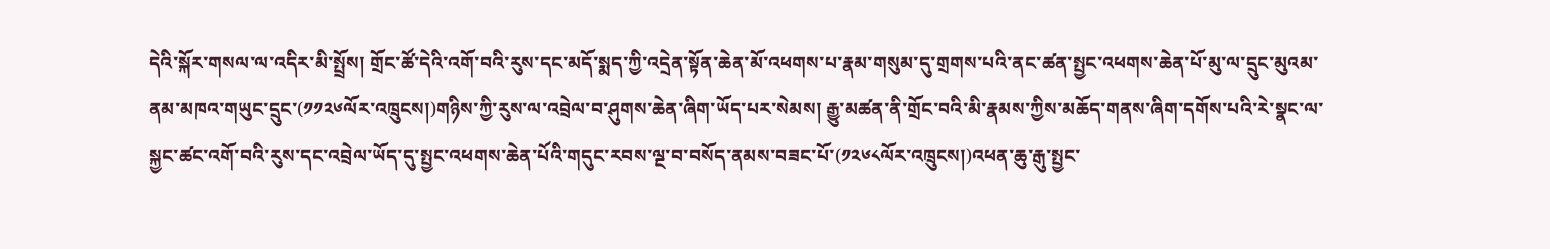དེའི་སྐོར་གསལ་ལ་འདིར་མི་སྤྲོས། གྲོང་ཚོ་དེའི་འགོ་བའི་རུས་དང་མདོ་སྨད་ཀྱི་འདྲེན་སྟོན་ཆེན་མོ་འཕགས་པ་རྣམ་གསུམ་དུ་གྲགས་པའི་ནང་ཚན་སྤྱང་འཕགས་ཆེན་པོ་མུ་ལ་དྲུང་མུའམ་ནམ་མཁའ་གཡུང་དྲུང་(༡༡༢༦ལོར་འཁྲུངས།)གཉིས་ཀྱི་རུས་ལ་འབྲེལ་བ་ཤུགས་ཆེན་ཞིག་ཡོད་པར་སེམས། རྒྱུ་མཚན་ནི་གྲོང་བའི་མི་རྣམས་ཀྱིས་མཆོད་གནས་ཞིག་དགོས་པའི་རེ་སྣང་ལ་སྐྱང་ཚང་འགོ་བའི་རུས་དང་འབྲེལ་ཡོད་དུ་སྤྱང་འཕགས་ཆེན་པོའི་གདུང་རབས་ལྔ་བ་བསོད་ནམས་བཟང་པོ་(༡༢༦༨ལོར་འཁྲུངས།)འཕན་ཆུ་རྒུ་སྤྱང་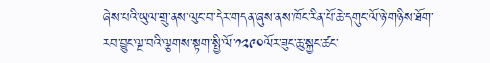ཞེས་པའི་ཡུལ་གྲུ་ནས་ལུང་བ་དེར་གདན་ཞུས་ནས་ཁོང་རིན་པོ་ཆེ་དགུང་ལོ་ཉེ་གཉིས་ཐོག་རབ་བྱུང་ལྔ་བའི་ལྕགས་སྟག་སྤྱི་ལོ་༡༢༩༠ལོར་ཟུང་ཆུ་སྐྱང་ཚང་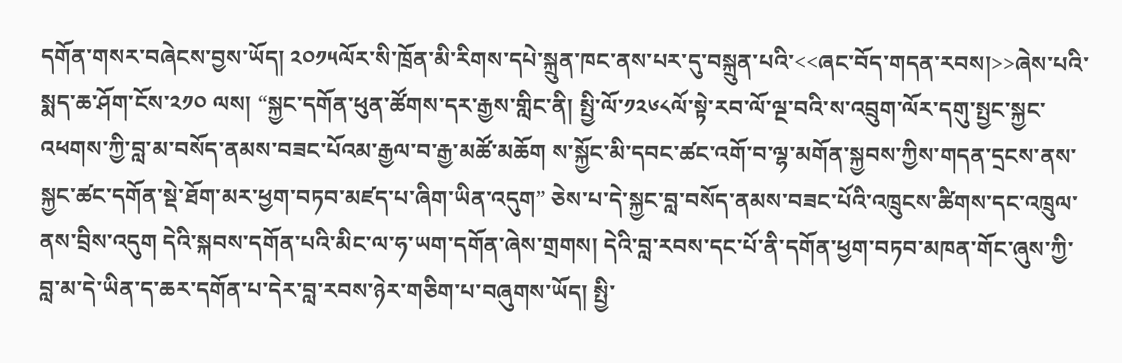དགོན་གསར་བཞེངས་བྱས་ཡོད། ༢༠༡༥ལོར་སི་ཁྲོན་མི་རིགས་དཔེ་སྐྲུན་ཁང་ནས་པར་དུ་བསྐྲུན་པའི་<<ཞང་བོད་གདན་རབས།>>ཞེས་པའི་སྨད་ཆ་ཤོག་ངོས་༢༡༠ ལས། “སྐྱང་དགོན་ཕུན་ཚོགས་དར་རྒྱས་གླིང་ནི། སྤྱི་ལོ་༡༢༦༨ལོ་སྟེ་རབ་ལོ་ལྔ་བའི་ས་འབྲུག་ལོར་དགུ་སྤྱང་སྐྱང་འཕགས་ཀྱི་བླ་མ་བསོད་ནམས་བཟང་པོའམ་རྒྱལ་བ་རྒྱ་མཚོ་མཆོག ས་སྐྱོང་མི་དབང་ཚང་འགོ་བ་ལྷ་མགོན་སྐྱབས་ཀྱིས་གདན་དྲངས་ནས་སྐྱང་ཚང་དགོན་སྡེ་ཐོག་མར་ཕྱག་བཏབ་མཛད་པ་ཞིག་ཡིན་འདུག” ཅེས་པ་དེ་སྐྱང་བླ་བསོད་ནམས་བཟང་པོའི་འཁྲུངས་ཚིགས་དང་འཁྲུལ་ནས་བྲིས་འདུག དེའི་སྐབས་དགོན་པའི་མིང་ལ་ཧ་ཡག་དགོན་ཞེས་གྲགས། དེའི་བླ་རབས་དང་པོ་ནི་དགོན་ཕྱག་བཏབ་མཁན་གོང་ཞུས་ཀྱི་བླ་མ་དེ་ཡིན་ད་ཆར་དགོན་པ་དེར་བླ་རབས་ཉེར་གཅིག་པ་བཞུགས་ཡོད། སྤྱི་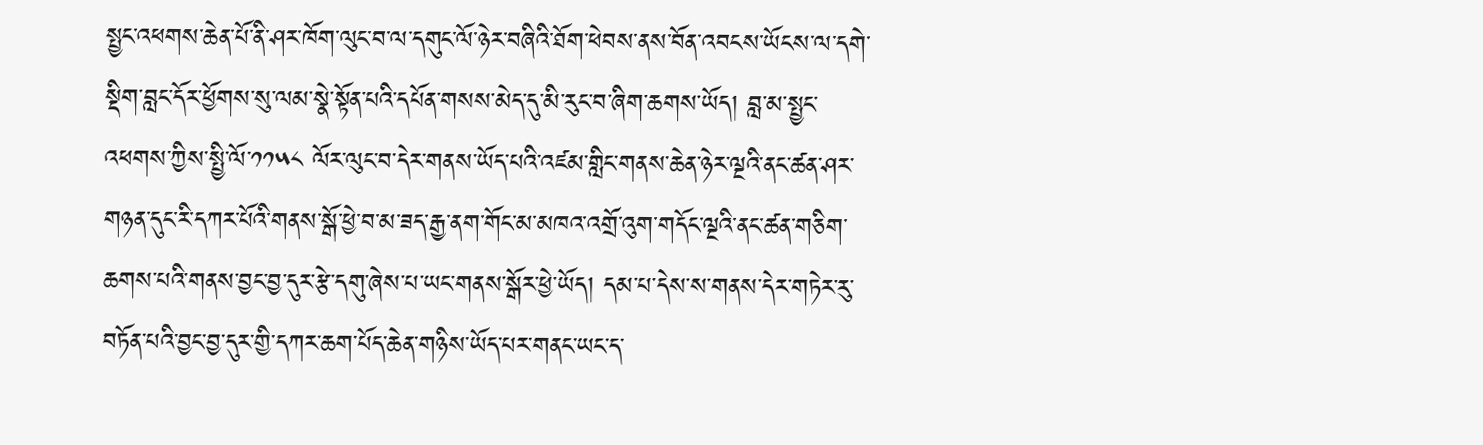སྤྱང་འཕགས་ཆེན་པོ་ནི་ཤར་ཁོག་ལུང་བ་ལ་དགུང་ལོ་ཉེར་བཞིའི་ཐོག་ཕེབས་ནས་བོན་འབངས་ཡོངས་ལ་དགེ་སྡིག་བླང་དོར་ཕྱོགས་སུ་ལམ་སྣེ་སྟོན་པའི་དཔོན་གསས་མེད་དུ་མི་རུང་བ་ཞིག་ཆགས་ཡོད། བླ་མ་སྤྱང་འཕགས་ཀྱིས་སྤྱི་ལོ་༡༡༥༨ ལོར་ལུང་བ་དེར་གནས་ཡོད་པའི་འཛམ་གླིང་གནས་ཆེན་ཉེར་ལྔའི་ནང་ཚན་ཤར་གཉན་དུང་རི་དཀར་པོའི་གནས་སྒོ་ཕྱེ་བ་མ་ཟད་རྒྱ་ནག་གོང་མ་མཁའ་འགྲོ་འུག་གདོང་ལྔའི་ནང་ཚན་གཅིག་ཆགས་པའི་གནས་བྱང་བྱ་དུར་རྩེ་དགུ་ཞེས་པ་ཡང་གནས་སྒོར་ཕྱེ་ཡོད། དམ་པ་དེས་ས་གནས་དེར་གཏེར་རུ་བཏོན་པའི་བྱང་བྱ་དུར་གྱི་དཀར་ཆག་པོད་ཆེན་གཉིས་ཡོད་པར་གནང་ཡང་ད་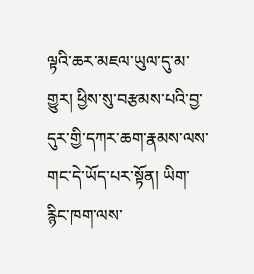ལྟའི་ཆར་མཇལ་ཡུལ་དུ་མ་གྱུར། ཕྱིས་སུ་བརྩམས་པའི་བྱ་དུར་གྱི་དཀར་ཆག་རྣམས་ལས་གང་དེ་ཡོད་པར་སྟོན། ཡིག་རྙིང་ཁག་ལས་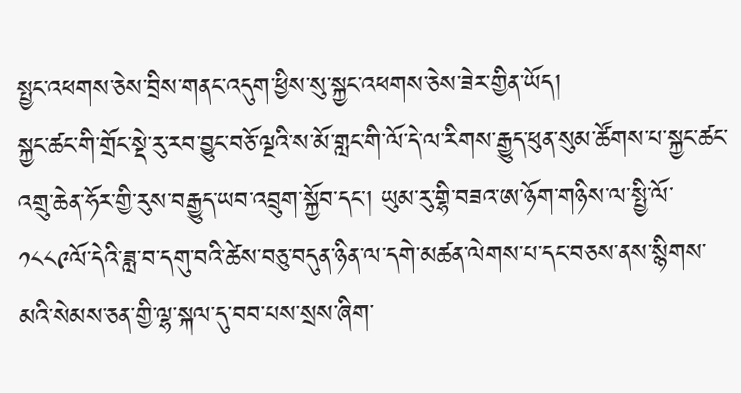སྤྱང་འཕགས་ཅེས་བྲིས་གནང་འདུག་ཕྱིས་སུ་སྐྱང་འཕགས་ཅེས་ཟེར་གྱིན་ཡོད།
སྐྱང་ཚང་གི་གྲོང་སྡེ་རུ་རབ་བྱུང་བཅོ་ལྔའི་ས་མོ་གླང་གི་ལོ་དེ་ལ་རིགས་རྒྱུད་ཕུན་སུམ་ཚོགས་པ་སྐྱང་ཚང་འགྲུ་ཆེན་ཧོར་གྱི་རུས་བརྒྱུད་ཡབ་འབྲུག་སྐྱོབ་དང་། ཡུམ་རུ་གྷི་བཟའ་ཨ་ཉོག་གཉིས་ལ་སྤྱི་ལོ་༡༨༨༩ལོ་དེའི་ཟླ་བ་དགུ་བའི་ཚེས་བཅུ་བདུན་ཉིན་ལ་དགེ་མཚན་ལེགས་པ་དང་བཅས་ནས་སྙིགས་མའི་སེམས་ཅན་གྱི་ལྷ་སྐལ་དུ་བབ་པས་སྲས་ཞིག་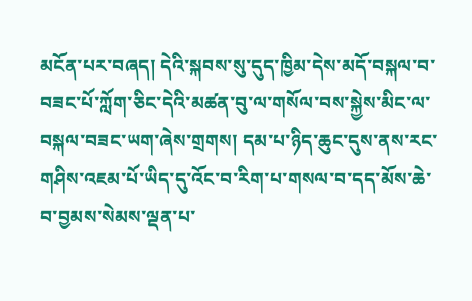མངོན་པར་བཞད། དེའི་སྐབས་སུ་དུད་ཁྱིམ་དེས་མདོ་བསྐལ་བ་བཟང་པོ་ཀློག་ཅིང་དེའི་མཚན་བུ་ལ་གསོལ་བས་སྐྱེས་མིང་ལ་བསྐལ་བཟང་ཡག་ཞེས་གྲགས། དམ་པ་ཉིད་ཆུང་དུས་ནས་རང་གཤིས་འཇམ་པོ་ཡིད་དུ་འོང་བ་རིག་པ་གསལ་བ་དད་མོས་ཆེ་བ་བྱམས་སེམས་ལྡན་པ་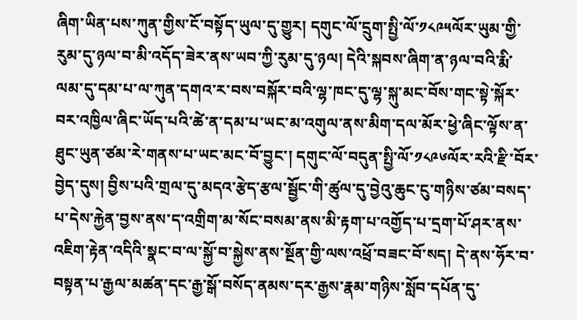ཞིག་ཡིན་པས་ཀུན་གྱིས་ངོ་བསྟོད་ཡུལ་དུ་གྱུར། དགུང་ལོ་དྲུག་སྤྱི་ལོ་༡༨༩༥ལོར་ཡུམ་གྱི་རུམ་དུ་ཉལ་བ་མི་འདོད་ཟེར་ནས་ཡབ་ཀྱི་རུམ་དུ་ཉལ། དེའི་སྐབས་ཞིག་ན་ཉལ་བའི་རྨི་ལམ་དུ་དམ་པ་ལ་ཀུན་དགའ་ར་བས་བསྐོར་བའི་ལྷ་ཁང་དུ་ལྷ་སྐུ་མང་བོས་གང་སྟེ་སྐོར་བར་འཁྱིལ་ཞིང་ཡོད་པའི་ཚེ་ན་དམ་པ་ཡང་མ་འགུལ་ནས་མིག་དལ་མོར་ཕྱེ་ཞིང་ལྟོས་ན་ཐུང་ཡུན་ཙམ་རེ་གནས་པ་ཡང་མང་བོ་བྱུང་། དགུང་ལོ་བདུན་སྤྱི་ལོ་༡༨༩༦ལོར་རའི་རྫི་བོར་བྱེད་དུས། བྱིས་པའི་གྲལ་དུ་མདའ་རྩེད་རྩལ་སྦྱོང་གི་ཚུལ་དུ་བྱེའུ་ཆུང་ངུ་གཉིས་ཙམ་བསད་པ་དེས་རྐྱེན་བྱས་ནས་ད་འགྲིག་མ་སོང་བསམ་ནས་མི་རྟག་པ་འགྱོད་པ་དྲག་པོ་ཤར་ནས་འཇིག་རྟེན་འདིའི་སྣང་བ་ལ་སྐྱོ་བ་སྐྱེས་ནས་སྔོན་གྱི་ལས་འཕྲོ་བཟང་བོ་སད། དེ་ནས་ཧོར་བ་བསྟན་པ་རྒྱལ་མཚན་དང་རྒྱ་སྒོ་བསོད་ནམས་དར་རྒྱས་རྣམ་གཉིས་སློབ་དཔོན་དུ་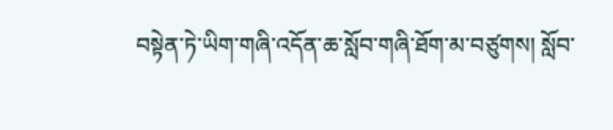བསྟེན་ཏེ་ཡིག་གཞི་འདོན་ཆ་སློབ་གཞི་ཐོག་མ་བཙུགས། སློབ་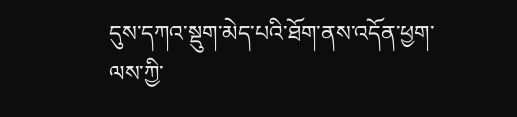དུས་དཀའ་སྡུག་མེད་པའི་ཐོག་ནས་འདོན་ཕྱག་ལས་ཀྱི་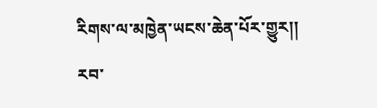རིགས་ལ་མཁྱེན་ཡངས་ཆེན་པོར་གྱུར།།
རབ་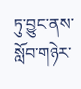ཏུ་བྱུང་ནས་སློབ་གཉེར་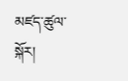མཛད་ཚུལ་སྐོར།